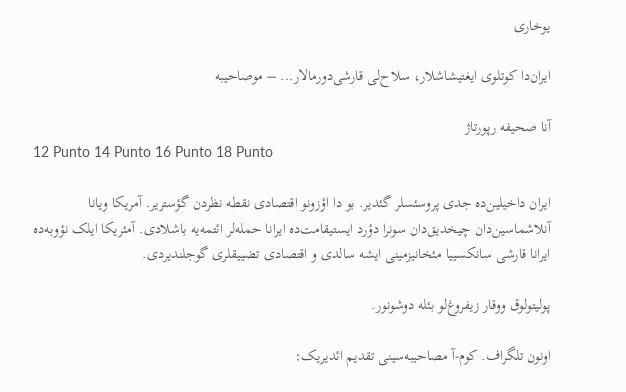یوخاری

ایران‌دا کوتلوی ایغتیشاشلار، سلاح‌لی قارشی‌دورمالار... – موصاحیبه

آنا صحیفه رپورتاژ
12 Punto 14 Punto 16 Punto 18 Punto

ایران داخیلین‌ده جدی پروسئسلر گئدیر. بو دا اؤزونو اقتصادی نقطه نظردن گؤستریر. آمریکا ویانا آنلاشماسین‌دان چیخدیق‌دان سونرا دؤرد ایستیقامت‌ده ایرانا حمله‌لر ائتمه‌یه باشلادی. آمئریکا ایلک نؤوبه‌ده ایرانا قارشی سانکسییا مئخانیزمینی ایشه سالدی و اقتصادی تضییقلری گوجلندیردی.

پولیتولوق ووقار زیفروغ‌لو بئله دوشونور.

اونون تلگراف. کوم-آ مصاحیبه‌سینی تقدیم ائدیریک: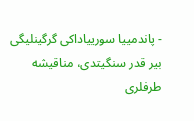- پاند‌مییا سورییاداکی گرگینلیگی بیر قدر سنگیتدی، مناقیشه طرفلری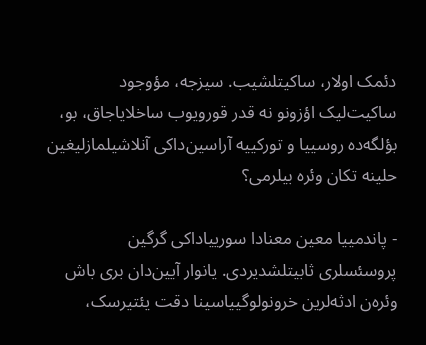دئمک اولار، ساکیتلشیب. سیزجه، مؤوجود ساکیت‌لیک اؤزونو نه قدر قورویوب ساخلایاجاق، بو، بؤلگه‌ده روسییا و تورکییه آراسین‌داکی آنلاشیلمازلیغین حلینه تکان وئره بیلرمی؟

- پاند‌مییا معین معنادا سورییاداکی گرگین پروسئسلری ثابیتلشدیردی. یانوار آیین‌دان بری باش وئره‌ن ادثه‌لرین خرونولوگییاسینا دقت یئتیرسک،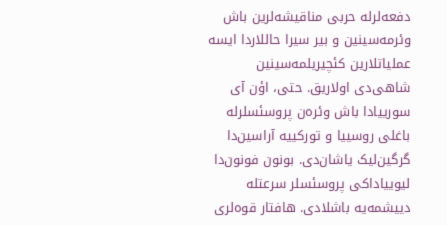دفعه‌لرله حربی مناقیشه‌لرین باش وئرمه‌سینین و بیر سیرا حاللاردا ایسه عملیاتلارین کئچیریلمه‌سینین شاهی‌دی اولاریق. حتی، اؤن آی سورییادا باش وئره‌ن پروسئسلرله باغلی روسییا و تورکییه آراسین‌دا گرگین‌لیک یاشان‌دی. بونون فونون‌دا لیوییاداکی پروسئسلر سرعتله دییشمه‌یه باشلادی. هافتار قوه‌لری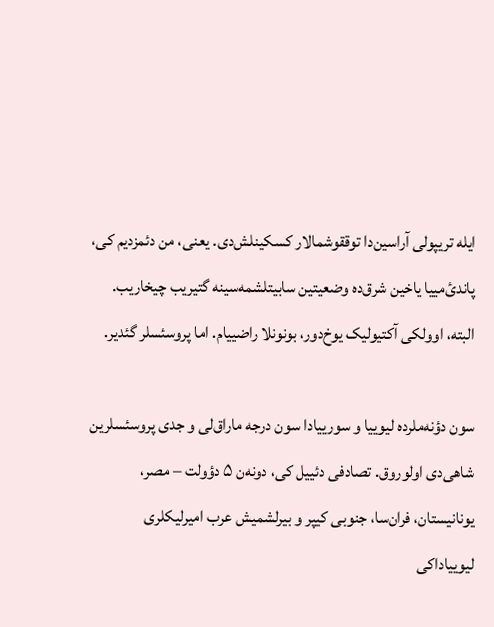ایله تریپولی آراسین‌دا توققوشمالار کسکینلش‌دی. یعنی، من دئمزدیم کی، پاندئ‌مییا یاخین شرق‌ده وضعیتین سابیتلشمه‌سینه گتیریب چیخاریب. البته، اوولکی آکتیولیک یوخ‌دور، بونونلا راضییام. اما پروسئسلر گئدیر.

سون دؤنه‌ملرده لیوییا و سورییادا سون درجه ماراق‌لی و جدی پروسئسلرین شاهی‌دی اولوروق. تصادفی دئییل کی، دونه‌ن ۵ دؤولت – مصر، یونانیستان، فران‌سا، جنوبی کیپر و بیرلشمیش عرب امیرلیکلری لیوییاداکی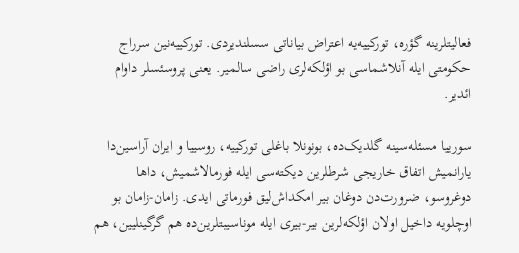فعالیتلرینه گؤره، تورکییه‌یه اعتراض بیاناتی سسلندیردی. تورکییه‌نین سرراج حکومتی ایله آنلاشماسی بو اؤلکه‌لری راضی سالمیر. یعنی پروسئسلر داوام ائدیر.

سورییا مسئله‌سینه گلدیک‌ده، بونونلا باغلی تورکییه، روسییا و ایران آراسین‌دا یارانمیش اتفاق خاریجی شرطلرین دیکته‌سی ایله فورمالاشمیش، داها دوغروسو، ضرورت‌دن دوغان بیر امکداش‌لیق فورماتی ایدی. زامان-زامان بو اوچلویه داخیل اولان اؤلکه‌لرین بیر-بیری ایله موناسیبتلرین‌ده هم گرگینلیین، هم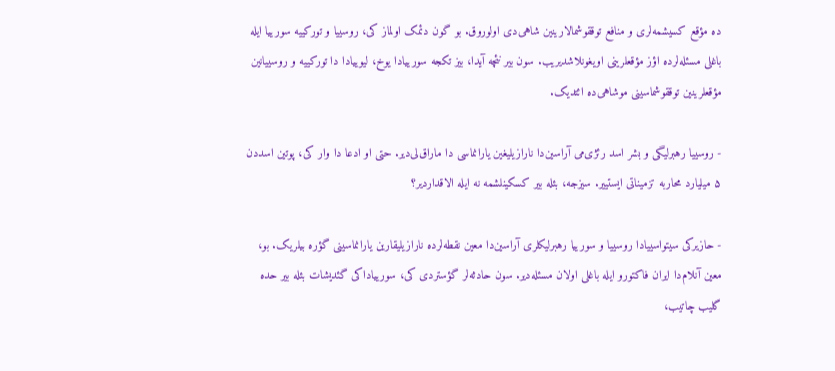ده مؤقع کسیشمه‌لری و منافع توققوشمالارینین شاهی‌دی اولوروق. بو گون دئمک اولماز کی، روسییا و تورکییه سورییا ایله باغلی مسئله‌لرده اؤز مؤقعلرینی اویغونلاشدیریب. سون بیر نئچه آیدا، بیز تکجه سورییادا یوخ، لیوییادا دا تورکییه و روسییانین مؤقعلرینین توققوشماسینی موشاهی‌ده ائتدیک.

- روسییا رهبرلیگی و بشر اسد رئژی‌می آراسین‌دا نارازیلیغین یارانماسی دا ماراق‌لی‌دیر. حتی او ادعا دا وار کی، پوتین اسددن ۵ میلیارد محاربه تزمیناتی ایستییر. سیزجه، بئله بیر کسکینلشمه نه ایله الاقداردیر؟

- حازیرکی سیتواسییادا روسییا و سورییا رهبرلیکلری آراسین‌دا معین نقطه‌لرده نارازیلیقارین یارانماسینی گؤره بیلریک. بو، معین آنلام‌دا ایران فاکتورو ایله باغلی اولان مسئله‌دیر. سون حادثه‌لر گؤستردی کی، سورییاداکی گئدیشات بئله بیر حده گلیب چاتیب،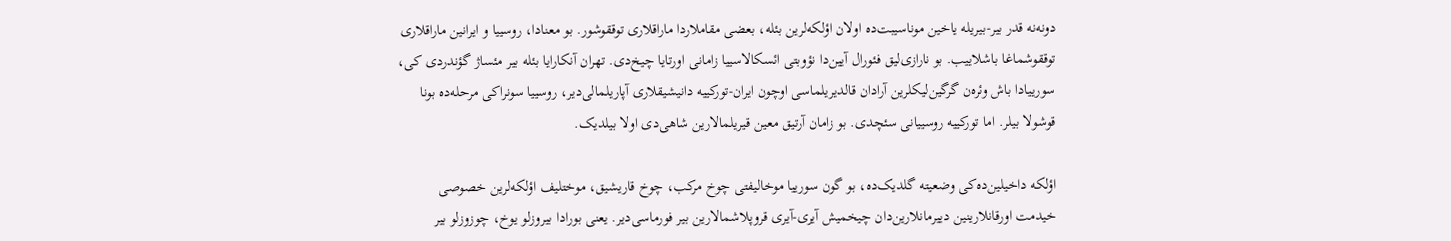دونه‌نه قدر بیر-بیریله یاخین موناسیبت‌ده اولان اؤلکه‌لرین بئله، بعضی مقاملاردا ماراقلاری توققوشور. بو معنادا، روسییا و ایرانین ماراقلاری توققوشماغا باشلاییب. بو نارازی‌لیق فئورال آیین‌دا نؤوبتی ائسکالاسییا زامانی اورتایا چیخ‌دی. تهران آنکارایا بئله بیر مئساژ گؤندردی کی، سورییادا باش وئره‌ن گرگین‌لیکلرین آرادان قالدیریلماسی اوچون ایران-تورکییه دانیشیقلاری آپاریلمالی‌دیر، روسییا سونراکی مرحله‌ده بونا قوشولا بیلر. اما تورکییه روسییانی سئچدی. بو زامان آرتیق معین قیریلمالارین شاهی‌دی اولا بیلدیک.

اؤلکه داخیلین‌ده‌کی وضعیته گلدیک‌ده، بو گون سورییا موخالیفتی چوخ مرکب، چوخ قاریشیق، موختلیف اؤلکه‌لرین خصوصی خیدمت اورقانلارینین دییرمانلارین‌دان چیخمیش آیری-آیری قروپلاشمالارین بیر فورماسی‌دیر. یعنی بورادا بیروزلو یوخ، چوزوزلو بیر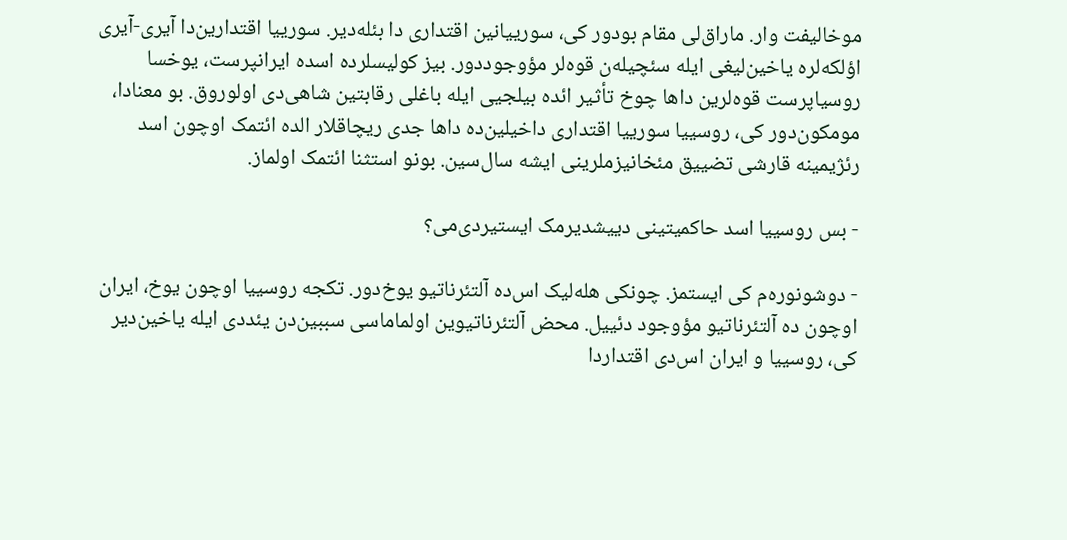موخالیفت وار. ماراق‌لی مقام بودور کی، سورییانین اقتداری دا بئله‌دیر. سورییا اقتدارین‌دا آیری-آیری اؤلکه‌لره یاخین‌لیغی ایله سئچیله‌ن قوه‌لر مؤوجوددور. بیز کولیسلرده اسده ایرانپرست، یوخسا روسیاپرست قوه‌لرین داها چوخ تأثیر ائده بیلجیی ایله باغلی رقابتین شاهی‌دی اولوروق. بو معنادا، مومکون‌دور کی، روسییا سورییا اقتداری داخیلین‌ده داها جدی ریچاقلار الده ائتمک اوچون اسد رئژیمینه قارشی تضییق مئخانیزملرینی ایشه سال‌سین. بونو استثنا ائتمک اولماز.

- بس روسییا اسد حاکمیتینی دییشدیرمک ایستیردی‌می؟

- دوشونوره‌م کی ایستمز. چونکی هله‌لیک اس‌ده آلتئرناتیو یوخ‌دور. تکجه روسییا اوچون یوخ، ایران اوچون ده آلتئرناتیو مؤوجود دئییل. محض آلتئرناتیوین اولماماسی سببین‌دن یئددی ایله یاخین‌دیر کی، روسییا و ایران اس‌دی اقتداردا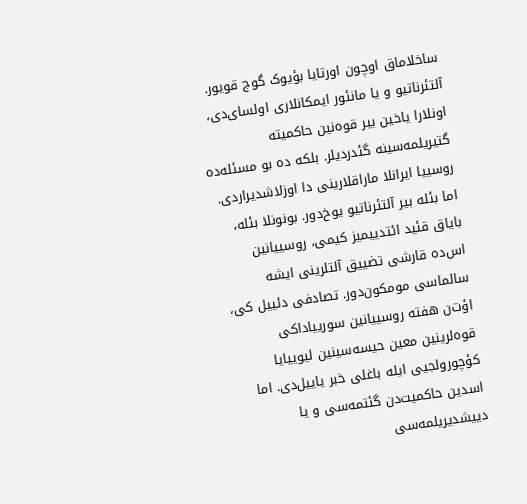ساخلاماق اوچون اورتایا بؤیوک گوج قویور. آلتئرناتیو و یا مانئور ایمکانلاری اولسای‌دی، اونلارا یاخین بیر قوه‌نین حاکمیته گتیریلمه‌سینه گئدردیلر. بلکه ده بو مسئله‌ده روسییا ایرانلا ماراقلارینی دا اوزلاشدیراردی. اما بئله بیر آلتئرناتیو یوخ‌دور. بونونلا بئله، بایاق قئید ائتدییمیز کیمی، روسییانین اس‌ده قارشی تضییق آلتلرینی ایشه سالماسی مومکون‌دور. تصادفی دئییل کی، اؤت‌ن هفته روسییانین سورییاداکی قوه‌لرینین معین حیسه‌سینین لیوییایا کؤچورولجیی ایله باغلی خبر یاییل‌دی. اما اسدین حاکمیت‌دن گئتمه‌سی و یا دییشدیریلمه‌سی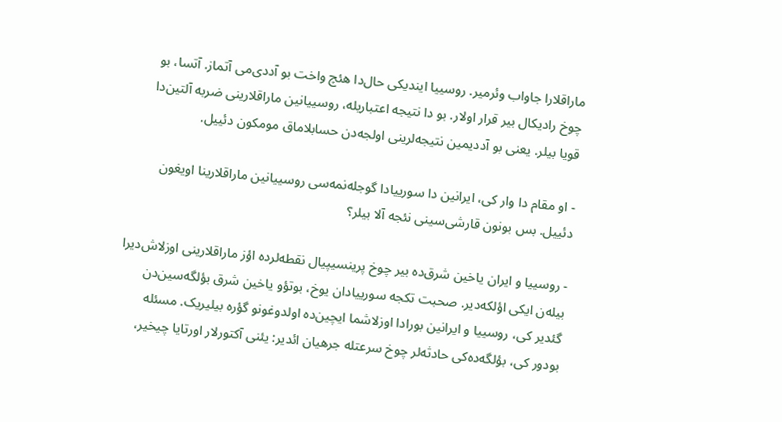ماراقلارا جاواب وئرمیر. روسییا ایندیکی حال‌دا هئچ واخت بو آددی‌می آتماز. آتسا، بو چوخ رادیکال بیر قرار اولار. بو دا نتیجه اعتباریله، روسییانین ماراقلارینی ضربه آلتین‌دا قویا بیلر. یعنی بو آددیمین نتیجه‌لرینی اولجه‌دن حسابلاماق مومکون دئییل.

- او مقام دا وار کی، ایرانین دا سورییادا گوجله‌نمه‌سی روسییانین ماراقلارینا اویغون دئییل. بس بونون قارشی‌سینی نئجه آلا بیلر؟

- روسییا و ایران یاخین شرق‌ده بیر چوخ پرینسیپیال نقطه‌لرده اؤز ماراقلارینی اوزلاش‌دیرا بیله‌ن ایکی اؤلکه‌دیر. صحبت تکجه سورییادان یوخ، بوتؤو یاخین شرق بؤلگه‌سین‌دن گئدیر کی، روسییا و ایرانین بورادا اوزلاشما ایچین‌ده اولدوغونو گؤره بیلیریک. مسئله بودور کی، بؤلگه‌ده‌کی حادثه‌لر چوخ سرعتله جرهیان ائدیر: یئنی آکتورلار اورتایا چیخیر،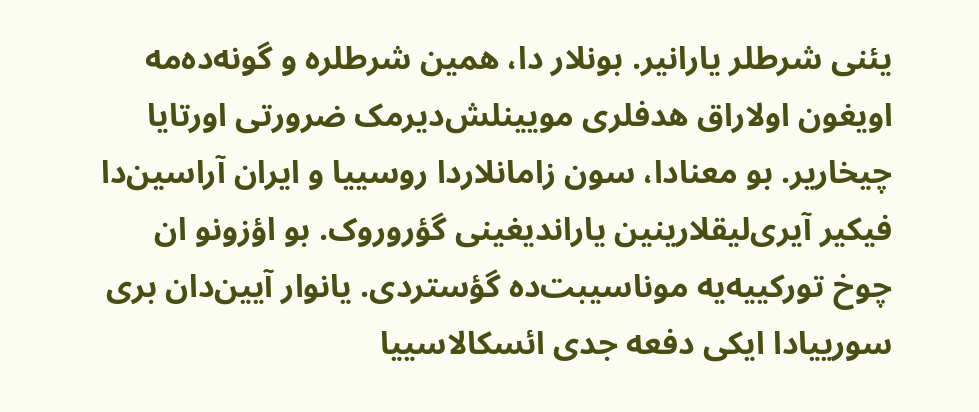یئنی شرطلر یارانیر. بونلار دا، همین شرطلره و گونه‌ده‌مه اویغون اولاراق هدفلری مویینلش‌دیرمک ضرورتی اورتایا چیخاریر. بو معنادا، سون زامانلاردا روسییا و ایران آراسین‌دا فیکیر آیری‌لیقلارینین یاراندیغینی گؤروروک. بو اؤزونو ان چوخ تورکییه‌یه موناسیبت‌ده گؤستردی. یانوار آیین‌دان بری سورییادا ایکی دفعه جدی ائسکالاسییا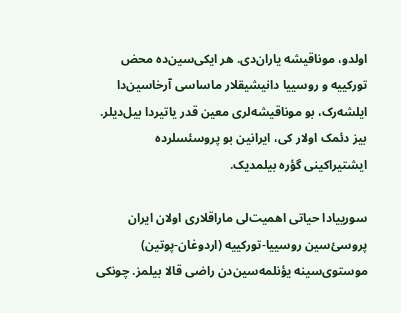اولدو، موناقیشه یاران‌دی. هر ایکی‌سین‌ده محض تورکییه و روسییا دانیشیقلار ماساسی آرخاسین‌دا ایلشه‌رک، بو موناقیشه‌لری معین قدر یاتیردا بیل‌دیلر. بیز دئمک اولار کی، ایرانین بو پروسئسلرده ایشتیراکینی گؤره بیلمدیک.

سورییادا حیاتی اهمیت‌لی ماراقلاری اولان ایران پروسئ‌سین روسییا-تورکییه (اردوغان-پوتین) موستوی‌سینه یؤنلمه‌سین‌دن راضی قالا بیلمز. چونکی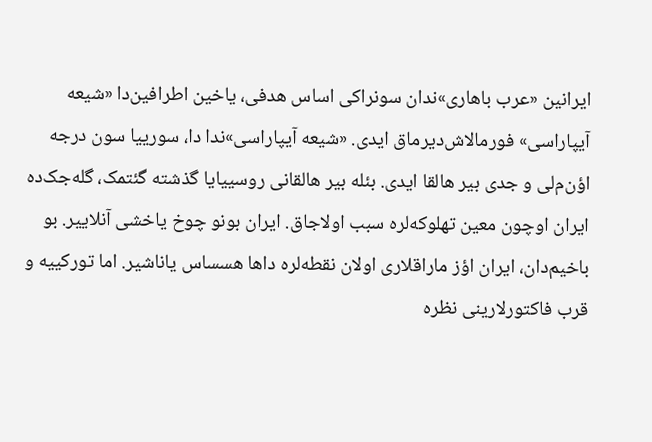ایرانین «عرب باهاری»ندان سونراکی اساس هدفی، یاخین اطرافین‌دا «شیعه آیپاراسی» فورمالاش‌دیرماق ایدی. «شیعه آیپاراسی»ندا دا، سورییا سون درجه اؤن‌م‌لی و جدی بیر هالقا ایدی. بئله بیر هالقانی روسییایا گذشته گئتمک، گله‌جک‌ده ایران اوچون معین تهلوکه‌لره سبب اولاجاق. ایران بونو چوخ یاخشی آنلاییر. بو باخیم‌دان، ایران اؤز ماراقلاری اولان نقطه‌لره داها هسساس یاناشیر. اما تورکییه و قرب فاکتورلارینی نظره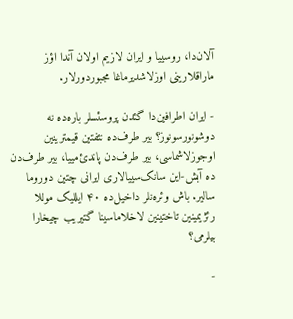آلان‌دا، روسییا و ایران لازیم اولان آندا اؤز ماراقلارینی اوزلاشدیرماغا مجبوردورلار.

- ایران اطرافین‌دا گئدن پروسئسلر باره‌ده نه دوشونورسونوز؟ بیر طرف‌ده نئفتین قیمترینین اوجوزلاشماسی، بیر طرف‌دن پاندئ‌مییا، بیر طرف‌دن ده آبش-این سانک‌سییالاری ایرانی چتین دوروما سالیر. باش وئره‌نلر داخیل‌ده ۴۰ ایللیک موللا رئژیمینین تاختینین لاخلاماسینا گتیریب چیخارا بیلرمی؟

-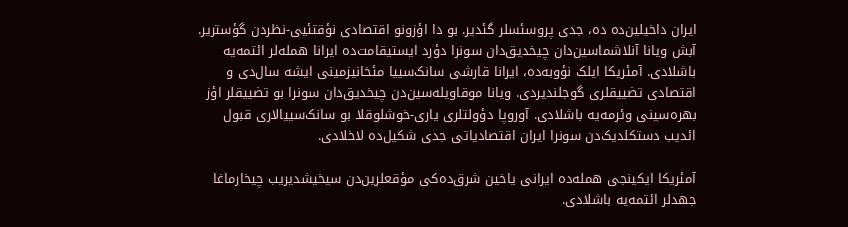ایران داخیلین‌ده ده، جدی پروسئسلر گئدیر. بو دا اؤزونو اقتصادی نؤقتئیی-نظردن گؤستریر. آبش ویانا آنلاشماسین‌دان چیخدیق‌دان سونرا دؤرد ایستیقامت‌ده ایرانا همله‌لر ائتمه‌یه باشلادی. آمئریکا ایلک نؤوبه‌ده، ایرانا قارشی سانک‌سییا مئخانیزمینی ایشه سال‌دی و اقتصادی تضییقلری گوجلندیردی. ویانا موقاویله‌سین‌دن چیخدیق‌دان سونرا بو تضییقلر اؤز بهره‌سینی وئرمه‌یه باشلادی. آوروپا دؤولتلری یاری-خوشلوقلا بو سانک‌سییالاری قبول ائدیب دستکلدیک‌دن سونرا ایران اقتصادیاتی جدی شکیل‌ده لاخلادی.

آمئریکا ایکینجی همله‌ده ایرانی یاخین شرق‌ده‌کی مؤقعلرین‌دن سیخیشدیریب چیخارماغا جهدلر ائتمه‌یه باشلادی.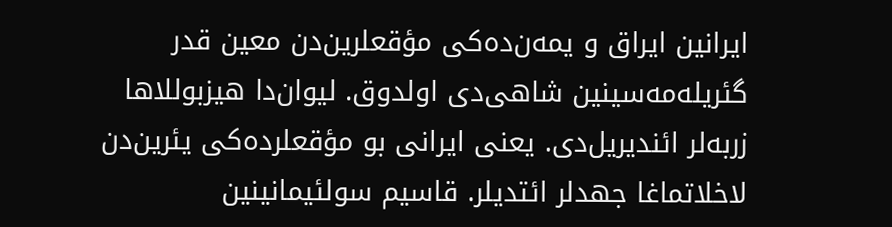ایرانین ایراق و یمه‌ن‌ده‌کی مؤقعلرین‌دن معین قدر گئریله‌مه‌سینین شاهی‌دی اولدوق. لیوان‌دا هیزبوللاها زربه‌لر ائندیریل‌دی. یعنی ایرانی بو مؤقعلرده‌کی یئرین‌دن لاخلاتماغا جهدلر ائتدیلر. قاسیم سولئیمانینین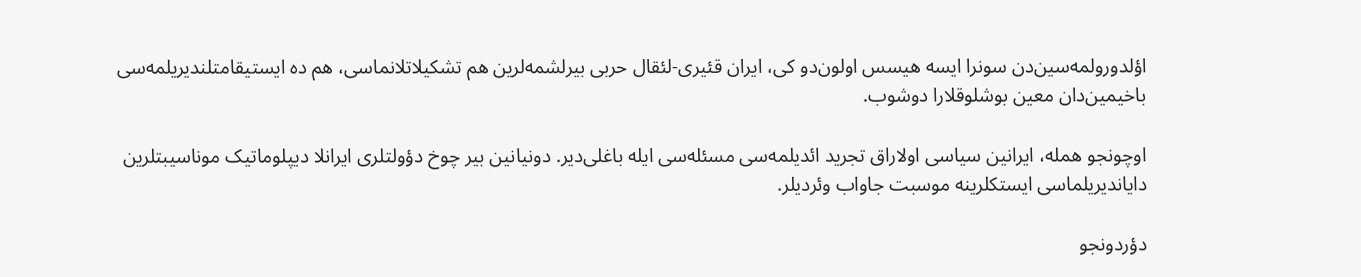اؤلدورولمه‌سین‌دن سونرا ایسه هیسس اولون‌دو کی، ایران قئیری-لئقال حربی بیرلشمه‌لرین هم تشکیلاتلانماسی، هم ده ایستیقامتلندیریلمه‌سی باخیمین‌دان معین بوشلوقلارا دوشوب.

اوچونجو همله، ایرانین سیاسی اولاراق تجرید ائدیلمه‌سی مسئله‌سی ایله باغلی‌دیر. دونیانین بیر چوخ دؤولتلری ایرانلا دیپلوماتیک موناسیبتلرین دایاندیریلماسی ایستکلرینه موسبت جاواب وئردیلر.

دؤردونجو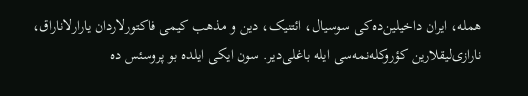همله، ایران داخیلین‌ده‌کی سوسیال، ائتنیک، دین و مذهب کیمی فاکتورلاردان یارارلاناراق، نارازی‌لیقلارین کؤروکله‌نمه‌سی ایله باغلی‌دیر. سون ایکی ایلده بو پروسئس ده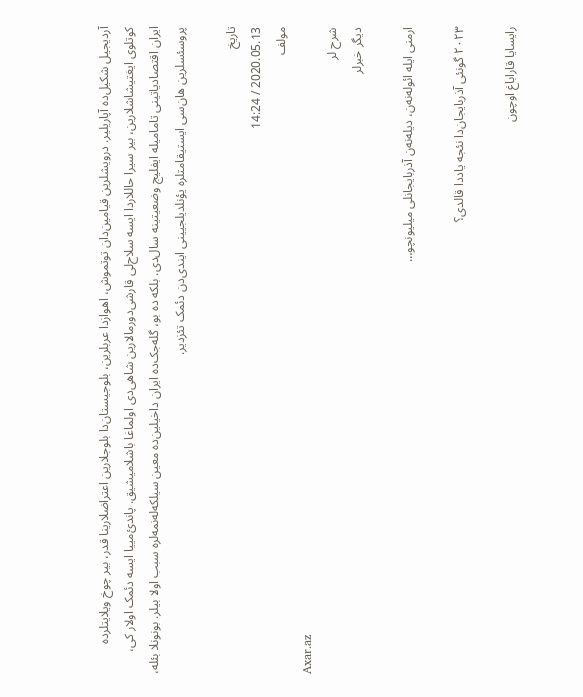آردیجیل شکیل‌ده آپاریلیر. درویشلرین قیامین‌دان توتموش، اهوازدا عربلرین، بلوجیستان‌دا بلوجلارین اعتراضلارینا قدر، بیر چوخ ویلایتلرده کوتلوی ایغتیشاشلارین، بیر سیرا حاللاردا ایسه سلاح‌لی قارشی‌دورمالارین شاهی‌دی اولماغا باشلامیشیق. پاندئ‌مییا ایسه دئمک اولار کی، ایران اقتصادیاتینی تامامیله ایفلیج وضعیتینه سال‌دی. بلکه ده بو، گله‌جک‌ده ایران داخیلین‌ده معین سیلکه‌له‌نمه‌لره سبب اولا بیلر. بونونلا بئله، پروسئسلرین هان‌سی ایستیقامتلره یؤنلدیلجیینی ایندی‌دن دئمک تئزدیر.

تاریخ
2020.05.13 / 14:24
مولف
Axar.az
شرح لر
دیگر خبرلر

ارمنی ایله ائوله‌نه‌ن، دیله‌نه‌ن آذربایجانلی میلیونچو…

۲۰۲۳ گونئی آذربایجان‌دا نئجه یاددا قالدی؟

رایسایا قاراباغ اوچون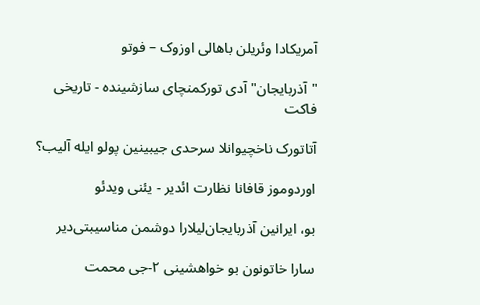آمریکادا وئریلن باهالی اوزوک – فوتو

"آذربایجان" آدی تورکمنچای سازشینده - تاریخی فاکت

آتاتورک ناخچیوانلا سرحدی جیبینین پولو ایله آلیب؟

اوردوموز قافانا نظارت ائدیر - یئنی ویدئو

بو، ایرانین آذربایجان‌لیلارا دوشمن مناسیبتی‌دیر

سارا خاتونون بو خواهشینی ۲-جی محمت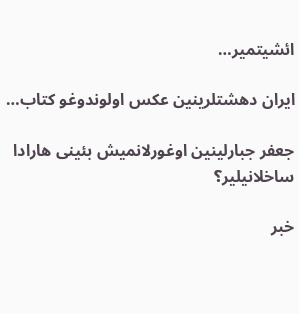ائشیتمیر…

ایران دهشتلرینین عکس اولوندوغو کتاب…

جعفر جبارلینین اوغورلانمیش بئینی هارادا ساخلانیلیر؟

خبر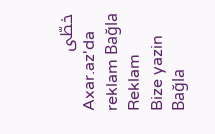خطّی
Axar.az'da reklam Bağla
Reklam
Bize yazin Bağla